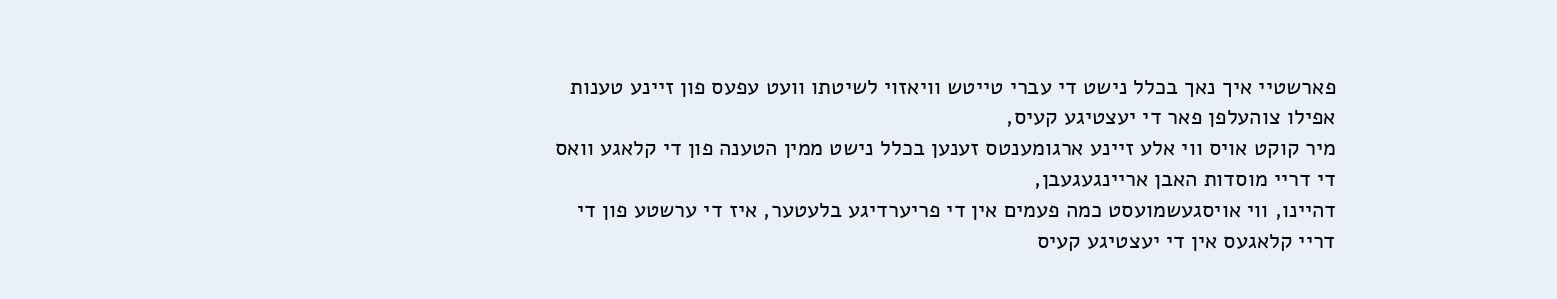פארשטיי איך נאך בכלל נישט די עברי טייטש וויאזוי לשיטתו וועט עפעס פון זיינע טענות אפילו צוהעלפן פאר די יעצטיגע קעיס,
מיר קוקט אויס ווי אלע זיינע ארגומענטס זענען בכלל נישט ממין הטענה פון די קלאגע וואס די דריי מוסדות האבן אריינגעגעבן,
דהיינו, ווי אויסגעשמועסט כמה פעמים אין די פריערדיגע בלעטער, איז די ערשטע פון די דריי קלאגעס אין די יעצטיגע קעיס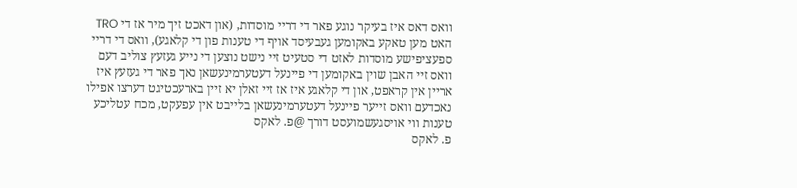וואס דאס איז בעיקר נוגע פאר די דריי מוסדות, (און דאכט זיך מיר אז די TRO האט מען טאקע באקומען געבעיסד אויף די טענות פון די קלאגע), וואס די דריי ספעציפישע מוסדות לאזט די סטעיט זיי נישט נוצען די נייע געזעץ צוליב דעם וואס זיי האבן שוין באקומען די פיינעל דעטערמינעשאן נאך פאר די געזעץ איז אריין אין קראפט, און די קלאגע איז אז זיי זאלן יא זיין בארעכטיגט דערצו אפילו נאכדעם וואס זייער פיינעל דעטערמינעשאן בלייבט אין עפעקט, מכח עטליכע טענות ווי אויסגעשמועסט דורך @פ. לאקס
פ. לאקס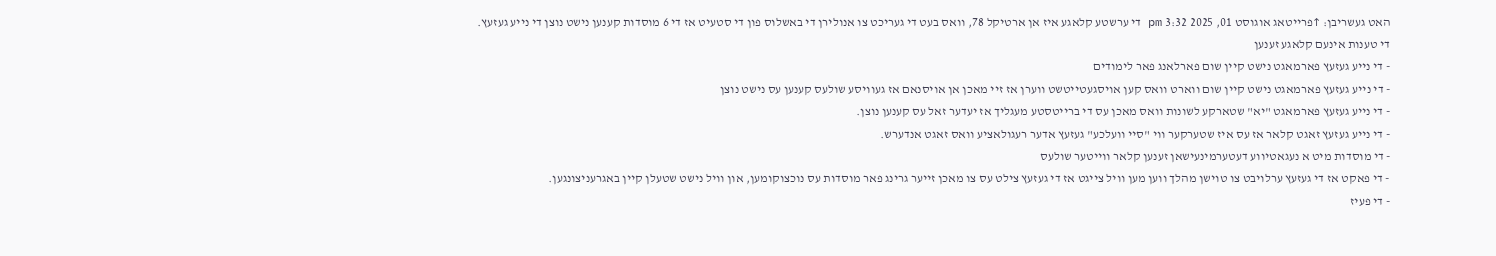האט געשריבן: ↑פרייטאג אוגוסט 01, 2025 3:32 pm די ערשטע קלאגע איז אן ארטיקל 78, וואס בעט די געריכט צו אנולירן די באשלוס פון די סטעיט אז די 6 מוסדות קענען נישט נוצן די נייע געזעץ.
די טענות אינעם קלאגע זענען
- די נייע געזעץ פארמאגט נישט קיין שום פארלאנג פאר לימודים
- די נייע געזעץ פארמאגט נישט קיין שום ווארט וואס קען אויסגעטייטשט ווערן אז זיי מאכן אן אויסנאם אז געוויסע שולעס קענען עס נישט נוצן
- די נייע געזעץ פארמאגט "יא" שטארקע לשונות וואס מאכן עס די ברייטסטע מעגליך אז יעדער זאל עס קענען נוצן.
- די נייע געזעץ זאגט קלאר אז עס איז שטערקער ווי "סיי וועלכע" געזעץ אדער רעגולאציע וואס זאגט אנדערש.
- די מוסדות מיט א נעגאטיווע דעטערמינעישאן זענען קלאר ווייטער שולעס
- די פאקט אז די געזעץ ערלויבט צו טוישן מהלך ווען מען וויל צייגט אז די געזעץ צילט עס צו מאכן זייער גרינג פאר מוסדות עס נוכצוקומען, און וויל נישט שטעלן קיין באגרעניצונגען.
- די פעיז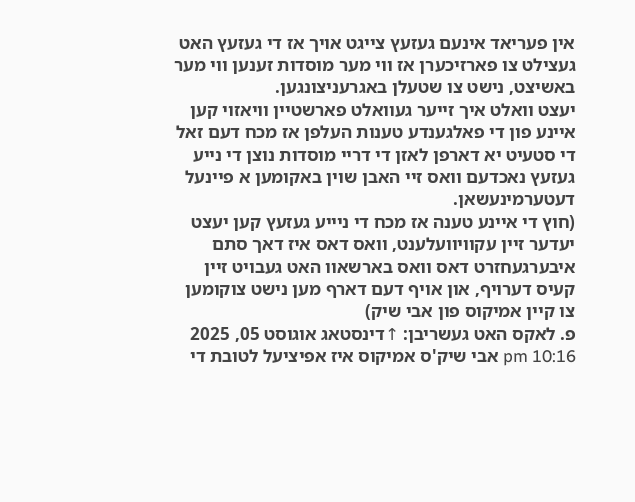אין פעריאד אינעם געזעץ צייגט אויך אז די געזעץ האט געצילט צו פארזיכערן אז ווי מער מוסדות זענען ווי מער באשיצט, נישט צו שטעלן באגרעניצונגען.
יעצט וואלט איך זייער געוואלט פארשטיין וויאזוי קען איינע פון די פאלגענדע טענות העלפן אז מכח דעם זאל די סטעיט יא דארפן לאזן די דריי מוסדות נוצן די נייע געזעץ נאכדעם וואס זיי האבן שוין באקומען א פיינעל דעטערמינעשאן.
(חוץ די איינע טענה אז מכח די ניייע געזעץ קען יעצט יעדער זיין עקוויוועלענט, וואס דאס איז דאך סתם איבערגעחזרט דאס וואס בארשאוו האט געבויט זיין קעיס דערויף, און אויף דעם דארף מען נישט צוקומען צו קיין אמיקוס פון אבי שיק)
פ. לאקס האט געשריבן: ↑דינסטאג אוגוסט 05, 2025 10:16 pm אבי שיק'ס אמיקוס איז אפיציעל לטובת די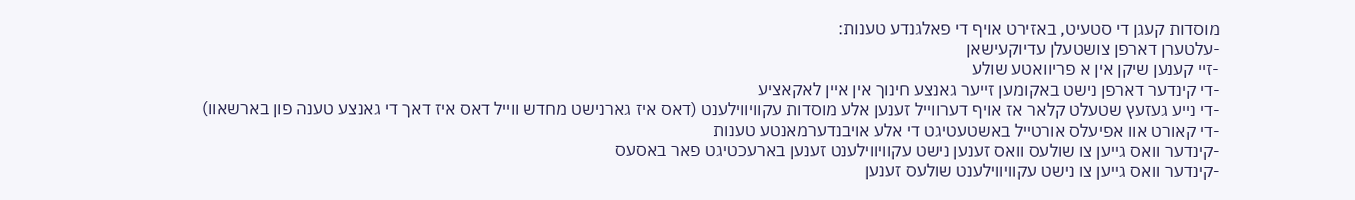מוסדות קעגן די סטעיט, באזירט אויף די פאלגנדע טענות:
-עלטערן דארפן צושטעלן עדיוקעישאן
-זיי קענען שיקן אין א פריוואטע שולע
-די קינדער דארפן נישט באקומען זייער גאנצע חינוך אין איין לאקאציע
-די נייע געזעץ שטעלט קלאר אז אויף דערווייל זענען אלע מוסדות עקוויווילענט (דאס איז גארנישט מחדש ווייל דאס איז דאך די גאנצע טענה פון בארשאוו)
-די קאורט אוו אפיעלס אורטייל באשטעטיגט די אלע אויבנדערמאנטע טענות
-קינדער וואס גייען צו שולעס וואס זענען נישט עקוויווילענט זענען בארעכטיגט פאר באסעס
-קינדער וואס גייען צו נישט עקוויווילענט שולעס זענען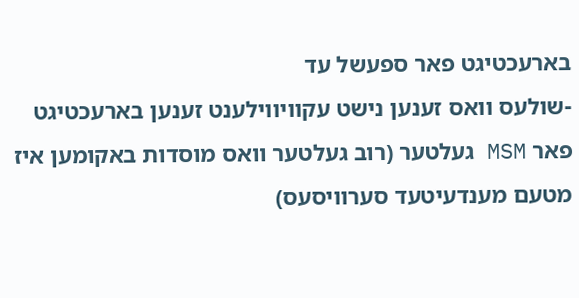בארעכטיגט פאר ספעשל עד
-שולעס וואס זענען נישט עקוויווילענט זענען בארעכטיגט פאר MSM געלטער (רוב געלטער וואס מוסדות באקומען איז מטעם מענדעיטעד סערוויסעס)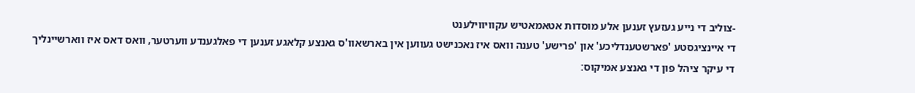-צוליב די נייע געזעץ זענען אלע מוסדות אטאמאטיש עקוויווילענט
די איינציגסטע 'פארשטענדליכע' און 'פרישע' טענה וואס איז נאכנישט געווען אין בארשאוו'ס גאנצע קלאגע זענען די פאלגענדע ווערטער, וואס דאס איז ווארשיינליך די עיקר ציהל פון די גאנצע אמיקוס: